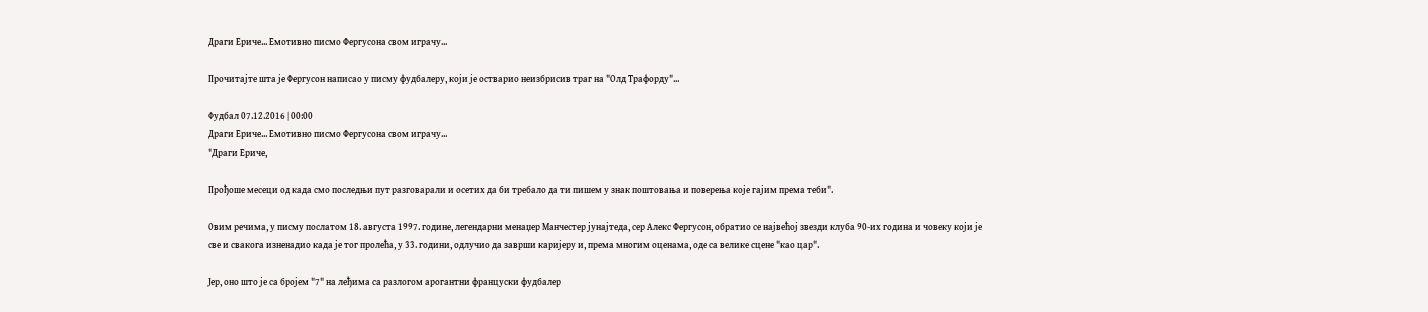Драги Ериче... Емотивно писмо Фергусона свом играчу...

Прочитајте шта је Фергусон написао у писму фудбалеру, који је остварио неизбрисив траг на "Олд Трафорду"...

Фудбал 07.12.2016 | 00:00
Драги Ериче... Емотивно писмо Фергусона свом играчу...
"Драги Ериче,

Прођоше месеци од када смо последњи пут разговарали и осетих да би требало да ти пишем у знак поштовања и поверења које гајим према теби".

Овим речима, у писму послатом 18. августа 1997. године, легендарни менаџер Манчестер јунајтеда, сер Алекс Фергусон, обратио се највећој звезди клуба 90-их година и човеку који је све и свакога изненадио када је тог пролећа, у 33. години, одлучио да заврши каријеру и, према многим оценама, оде са велике сцене "као цар".

Јер, оно што је са бројем "7" на леђима са разлогом арогантни француски фудбалер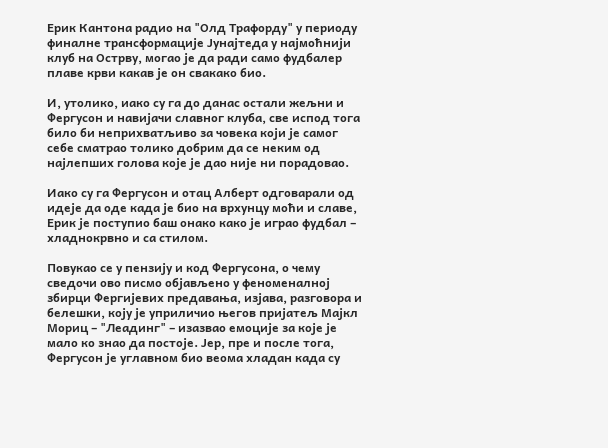Ерик Кантона радио на "Олд Трафорду" у периоду финалне трансформације Јунајтеда у најмоћнији клуб на Острву, могао је да ради само фудбалер плаве крви какав је он свакако био.

И, утолико, иако су га до данас остали жељни и Фергусон и навијачи славног клуба, све испод тога било би неприхватљиво за човека који је самог себе сматрао толико добрим да се неким од најлепших голова које је дао није ни порадовао.

Иако су га Фергусон и отац Алберт одговарали од идеје да оде када је био на врхунцу моћи и славе, Ерик је поступио баш онако како је играо фудбал – хладнокрвно и са стилом.

Повукао се у пензију и код Фергусона, о чему сведочи ово писмо објављено у феноменалној збирци Фергијевих предавања, изјава, разговора и белешки, коју је уприличио његов пријатељ Мајкл Мориц – "Леадинг" – изазвао емоције за које је мало ко знао да постоје. Јер, пре и после тога, Фергусон је углавном био веома хладан када су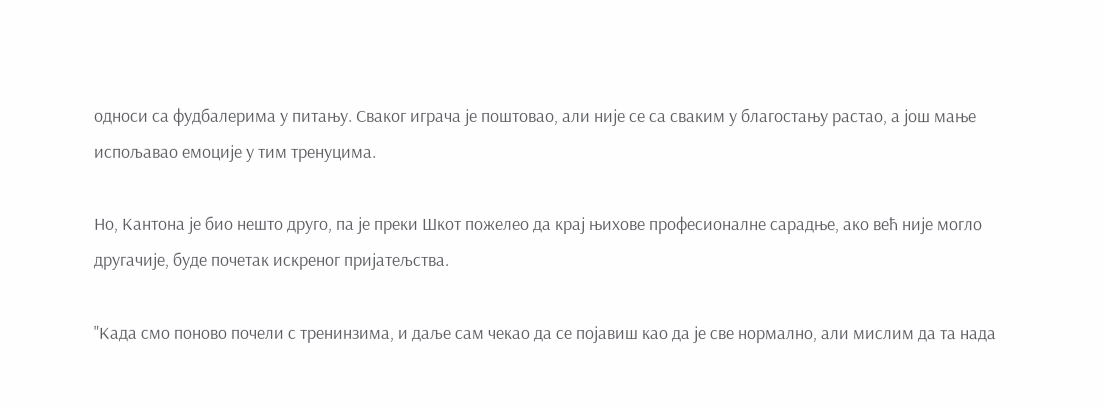односи са фудбалерима у питању. Сваког играча је поштовао, али није се са сваким у благостању растао, а још мање испољавао емоције у тим тренуцима.

Но, Кантона је био нешто друго, па је преки Шкот пожелео да крај њихове професионалне сарадње, ако већ није могло другачије, буде почетак искреног пријатељства.

"Када смо поново почели с тренинзима, и даље сам чекао да се појавиш као да је све нормално, али мислим да та нада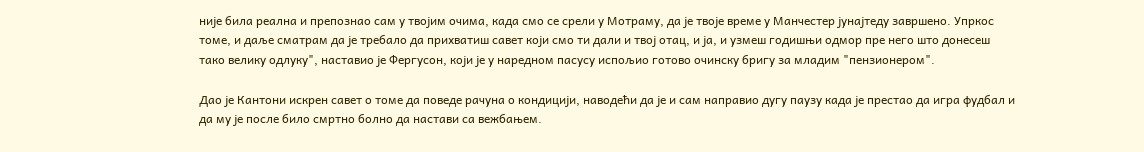није била реална и препознао сам у твојим очима, када смо се срели у Мотраму, да је твоје време у Манчестер јунајтеду завршено. Упркос томе, и даље сматрам да је требало да прихватиш савет који смо ти дали и твој отац, и ја, и узмеш годишњи одмор пре него што донесеш тако велику одлуку", наставио је Фергусон, који је у наредном пасусу испољио готово очинску бригу за младим "пензионером".

Дао је Кантони искрен савет о томе да поведе рачуна о кондицији, наводећи да је и сам направио дугу паузу када је престао да игра фудбал и да му је после било смртно болно да настави са вежбањем.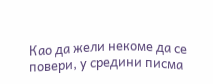Као да жели некоме да се повери, у средини писма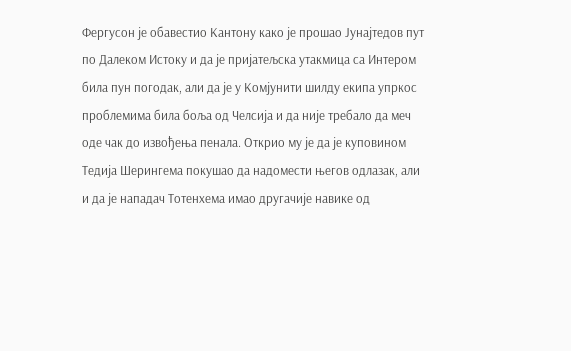Фергусон је обавестио Кантону како је прошао Јунајтедов пут по Далеком Истоку и да је пријатељска утакмица са Интером била пун погодак, али да је у Комјунити шилду екипа упркос проблемима била боља од Челсија и да није требало да меч оде чак до извођења пенала. Открио му је да је куповином Тедија Шерингема покушао да надомести његов одлазак, али и да је нападач Тотенхема имао другачије навике од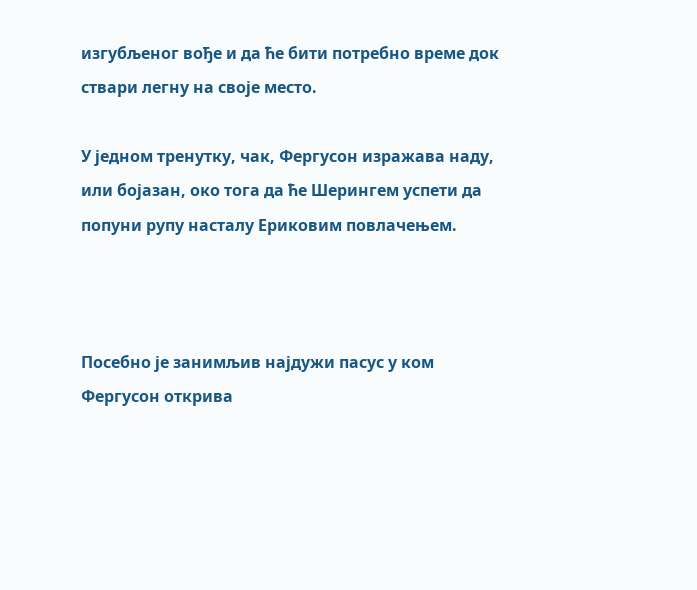изгубљеног вође и да ће бити потребно време док ствари легну на своје место.

У једном тренутку, чак, Фергусон изражава наду, или бојазан, око тога да ће Шерингем успети да попуни рупу насталу Ериковим повлачењем.



Посебно је занимљив најдужи пасус у ком Фергусон открива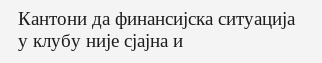Кантони да финансијска ситуација у клубу није сјајна и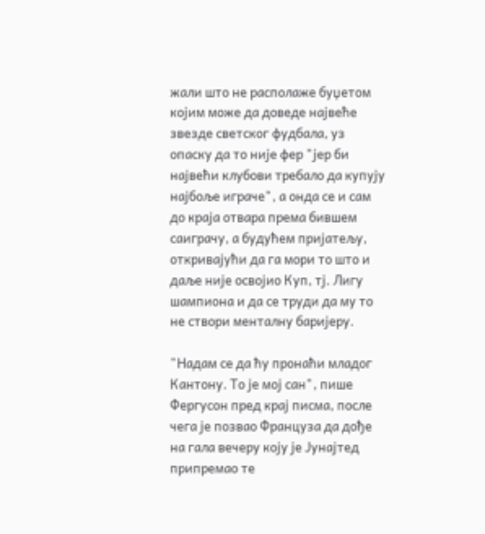жали што не располаже буџетом којим може да доведе највеће звезде светског фудбала, уз опаску да то није фер "јер би највећи клубови требало да купују најбоље играче", а онда се и сам до краја отвара према бившем саиграчу, а будућем пријатељу, откривајући да га мори то што и даље није освојио Куп, тј. Лигу шампиона и да се труди да му то не створи менталну баријеру.

"Надам се да ћу пронаћи младог Кантону. То је мој сан", пише Фергусон пред крај писма, после чега је позвао Француза да дође на гала вечеру коју је Јунајтед припремао те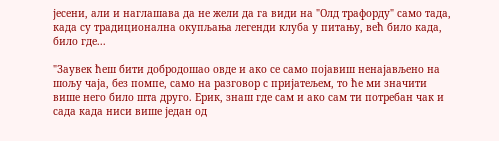јесени, али и наглашава да не жели да га види на "Олд трафорду" само тада, када су традиционална окупљања легенди клуба у питању, већ било када, било где...

"Заувек ћеш бити добродошао овде и ако се само појавиш ненајављено на шољу чаја, без помпе, само на разговор с пријатељем, то ће ми значити више него било шта друго. Ерик, знаш где сам и ако сам ти потребан чак и сада када ниси више један од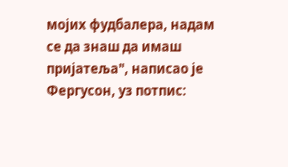мојих фудбалера, надам се да знаш да имаш пријатеља", написао је Фергусон, уз потпис: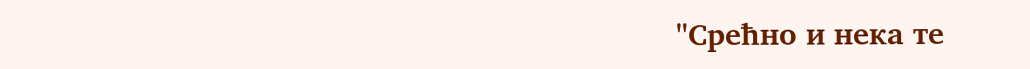"Срећно и нека те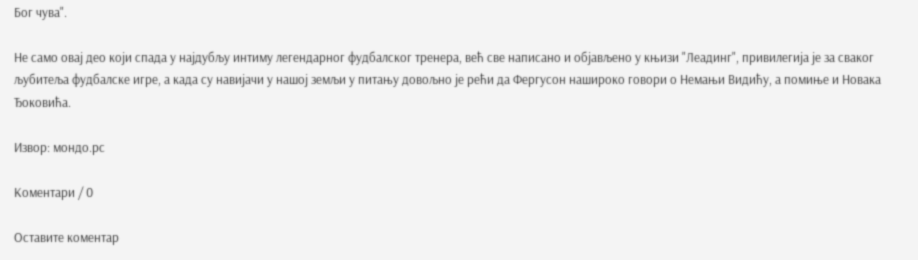Бог чува".

Не само овај део који спада у најдубљу интиму легендарног фудбалског тренера, већ све написано и објављено у књизи "Леадинг", привилегија је за сваког љубитеља фудбалске игре, а када су навијачи у нашој земљи у питању довољно је рећи да Фергусон нашироко говори о Немањи Видићу, а помиње и Новака Ђоковића.

Извор: мондо.рс

Коментари / 0

Оставите коментар